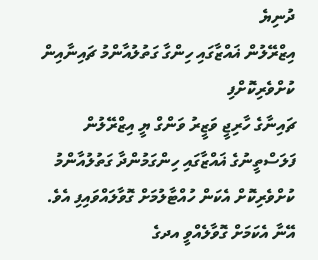ދުނިޔެ
އިޒްރޭލުން ޣައްޒާގައި ހިންގާ ގަތުލުއާންމު ޗައިނާއިން ކުށްވެރިކޮށްފި
ޗައިނާގެ ހާރިޖީ ވަޒީރު ވަންގް ޔީ އިޒްރޭލުން ފަލަސްތީނުގެ ޣައްޒާގައި ހިންގަމުންދާ ގަތުލުއާންމު ކުށްވެރިކޮށް އެކަން ހުއްޓާލުމަށް ގޮވާލައްވައިފި އެވެ.
އޭނާ އެކަމަށް ގޮވާލެއްވީ އދގެ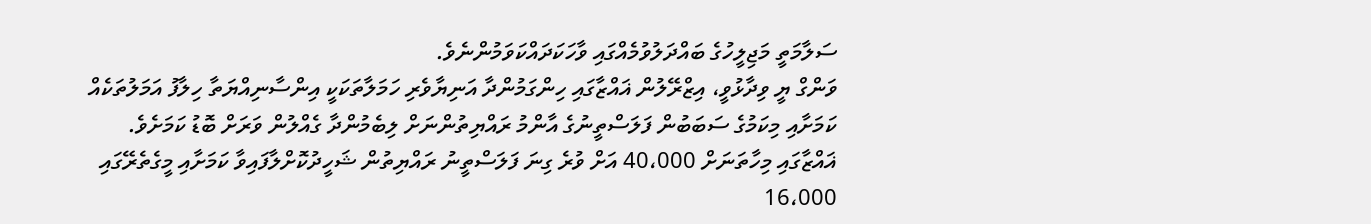ސަލާމަތީ މަޖިލީހުގެ ބައްދަލުވުމެއްގައި ވާހަކަދައްކަވަމުންނެވެ.
ވަންގް ޔީ ވިދާޅުވީ، އިޒްރޭލުން ޣައްޒާގައި ހިންގަމުންދާ އަނިޔާވެރި ހަމަލާތަކަކީ އިންސާނިއްޔަތާ ހިލާފު އަމަލުތަކެއް ކަމަށާއި މިކަމުގެ ސަބަބުން ފަލަސްތީނުގެ އާންމު ރައްޔިތުންނަށް ލިބެމުންދާ ގެއްލުން ވަރަށް ބޮޑު ކަމަށެވެ.
ޣައްޒާގައި މިހާތަނަށް 40،000 އަށް ވުރެ ގިނަ ފަލަސްތީނު ރައްޔިތުން ޝަހީދުކޮށްލާފައިވާ ކަމަށާއި މީގެތެރޭގައި 16،000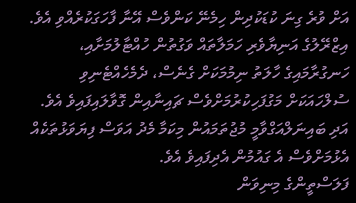އަށް ވުރެ ގިނަ ކުޑަކުދިން ހިމެނޭ ކަންވެސް އޭނާ ފާހަގަކުރެއްވި އެވެ.
އިޒްރޭލުގެ އަނިޔާވެރި ހަމަލާތައް ވަގުތުން ހުއްޓާލުމަށާއި، ހަނގުރާމައިގެ ހާލަތު ނިމުމަކަށް ގެނެސް، ދެމެހެއްޓެނިވި ސުލްހައަކަށް މަގުފަހިކުރުމަށްވެސް ޗައިނާއިން ގޮވާލައިފައިވެ އެވެ. އަދި ބައިނަލްއަގްވާމީ މުޖުތަމައުން މިކަމާ މެދު އަވަސް ފިޔަވަޅުތަކެއް އެޅުމަށްވެސް އެ ގައުމުން އެދިފައިވެ އެވެ.
ފަލަސްތީންގެ މިނިވަން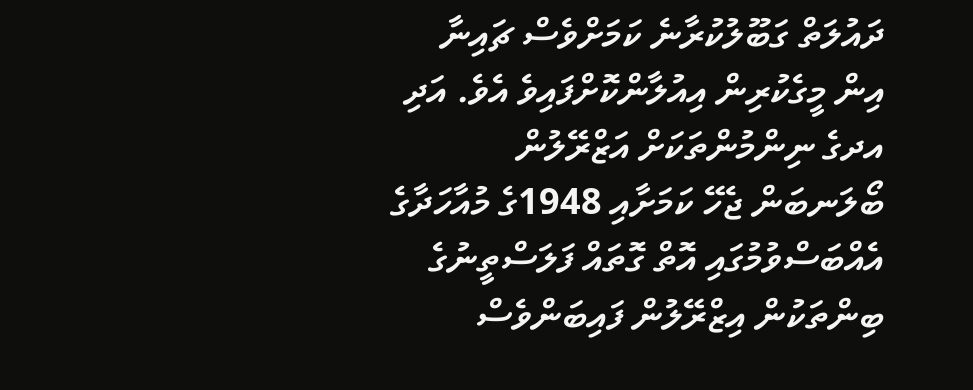ދައުލަތް ގަބޫލުކުރާނެ ކަމަށްވެސް ޗައިނާ އިން މީގެކުރިން އިއުލާންކޮށްފައިވެ އެވެ. އަދި އދގެ ނިންމުންތަކަށް އަޒްރޭލުން ބޯލަނބަން ޖެހޭ ކަމަށާއި 1948ގެ މުއާހަދާގެ އެއްބަސްވުމުގައި އޮތް ގޮތައް ފަލަސްތީނުގެ ބިންތަކުން އިޒްރޭލުން ފައިބަންވެސް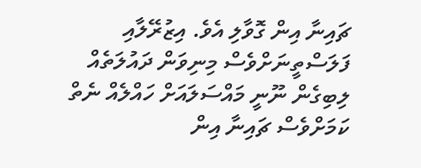ޗައިނާ އިން ގޮވާލި އެވެ. އިޒުރޭލާއި ފަލަސްތީނަށްވެސް މިނިވަން ދައުލަތެއް ލިބިގެން ނޫނީ މައްސަލައަށް ހައްލެއް ނެތް ކަމަށްވެސް ޗައިނާ އިން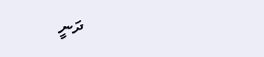ދަނީ